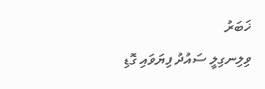ޚަބަރު
ވިލިނގިލީ ސައުދު ފިޔަވައި ގޮޑި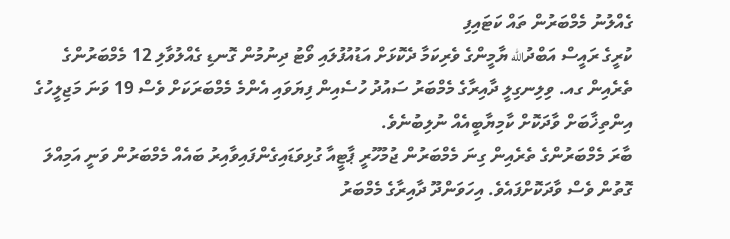ގެއްލުނު މެމްބަރުން ތައް ކަޓައިފި
ކުރީގެ ރައީސް އަބްދުالله ޔާމީންގެ ވެރިކަމާ ދެކޮޅަށް އަޑުއުފުލައި ވޯޓު ދިނުމުން ގޮނޑި ގެއްލުވާލި 12 މެމްބަރުންގެ ތެރެއިން ގއ. ވިލިނގިލީ ދާއިރާގެ މެމްބަރު ސައުދު ހުސެއިން ފިޔަވައި އެންމެ މެމްބަރަކަށް ވެސް 19 ވަނަ މަޖިލީހުގެ އިންތިޚާބަށް ވާދަކޮށް ކާމިޔާބީއެއް ނުލިބުނެވެ.
ބާރަ މެމްބަރުންގެ ތެރެއިން ގިނަ މެމްބަރުން ޖުމުހޫރީ ޕާޓީއާ ގުޅިވަޑައިގެންފައިވާއިރު ބައެއް މެމްބަރުން ވަނީ އަމިއްލަ ގޮތުން ވެސް ވާދަކޮށްފައެވެ. އިހަވަންދޫ ދާއިރާގެ މެމްބަރު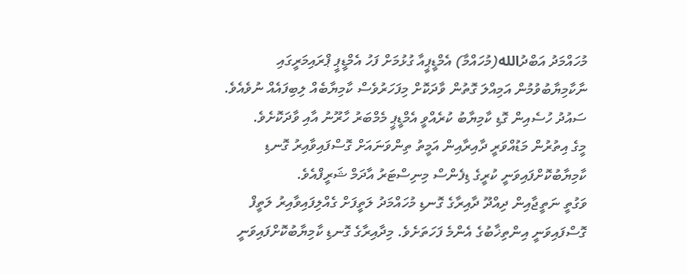މުހައްމަދު އަބްދުالله(މުހައްމާ) އެމްޑީޕީއާ ގުޅުމަށް ފަހު އެމްޑީޕީ ޕްރައިމަރީގައި ނާކާމިޔާބުވުމުން އަމިއްލަ ގޮތުން ވާދަކޮށް މިފަހަރުވެސް ކާމިޔާބެއް ލިބިފައެއް ނުވެއެވެ.
ސައުދު ހުސެއިން ގޮޑި ކާމިޔާބު ކުރެއްވީ އެމްޑީޕީ މެމްބަރު ހާރޫނު އާއި ވާދަކޮށެވެ.
މީގެ އިތުރުން މަޑުއްވަރީ ދާއިރާއިން އަމީތު ތިންވަނައަށް ގޮސްފައިވާއިރު ގޮނޑި ކާމިޔާބުކޮށްފައިވަނީ ކުރީގެ ޑިފެންސް މިނިސްޓަރު އާދަމް ޝަރީފްއެވެ.
ވަގުތީ ނަތީޖާއިން ދިއްދޫ ދާއިރާގެ ގޮނޑި މުހައްމަދު ލަތީފަށް ގެއްލިފައިވާއިރު ލަތީފް ގޮސްފައިވަނީ އިންތިޚާބުގެ އެންމެ ފަހަތަށެވެ. މިދާއިރާގެ ގޮނޑި ކާމިޔާބުކޮށްފައިވަނީ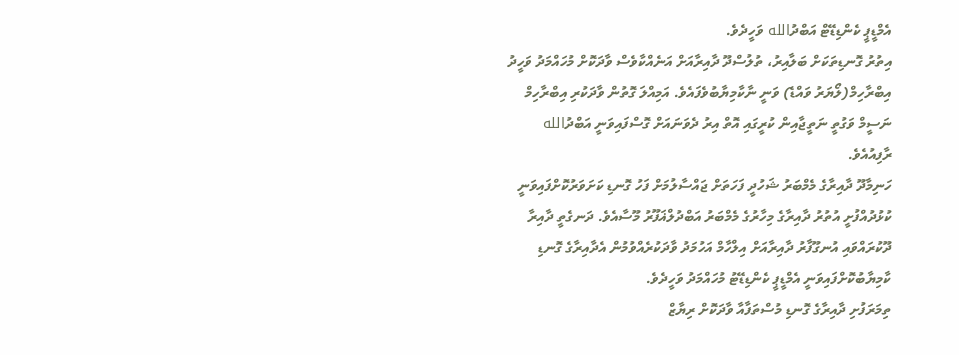އެމްޑީޕީ ކެންޑިޑޭޓް އަބްދުالله ވަހީދެވެ.
އިތުރު ގޮނޑިތަކަށް ބަލާއިރު، ތުލުސްދޫ ދާއިރާއަށް އަނެއްކާވެސް ވާދަކޮށް މުހައްމަދު ވަހީދު އިބްރާހިމް(ލޯޔަރު ވައްޑެ) ވަނީ ނާކާމިޔާބުވެފައެވެ. އަމިއްލަ ގޮތުން ވާދަކުރި އިބްރާހިމް ނަސީމް ވަގުތީ ނަތީޖާއިން ކުރީގައި އޮތް އިރު ދެވަނައަށް ގޮސްފައިވަނީ އަބްދުالله ރާފިއުއެވެ.
ހަނިމާދޫ ދާއިރާގެ މެމްބަރު ޝަހުދީ ފަހަތަށް ޖައްސާލުމަށް ފަހު ގޮނޑި ކަށަވަރުކޮށްފައިވަނީ ކުޅުދުއްފުށީ އުތުރު ދާއިރާގެ މިހާރުގެ މެމްބަރު އަބްދުލްޣަފޫރު މޫސާއެވެ. ދަނގެތީ ދާއިރާ ދޫކުރައްވައި އުނގޫފާރު ދާއިރާއަށް އިލްހާމް އަހުމަދު ވާދަކުރެއްވުމުން އެދާއިރާގެ ގޮނޑި ކާމިޔާބުކޮށްފައިވަނީ އެމްޑީޕީ ކެންޑިޑޭޓު މުހައްމަދު ވަހީދެވެ.
ތިމަރަފުށި ދާއިރާގެ ގޮނޑި މުސްތަފާއާ ވާދަކޮށް ރިޔާޒް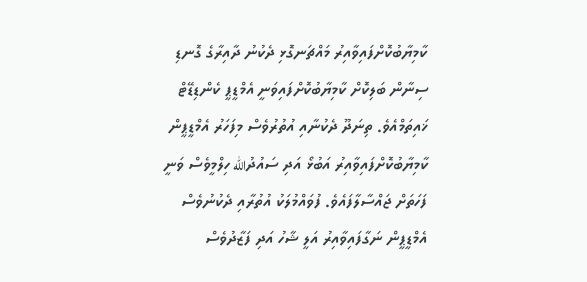ކާމިޔާބުކޮށްފައިވާއިރު މައްޗަނގޮޅި ދެކުނު ދާއިރާގެ ގޮނޑި ސިނާން ބަލިކޮށް ކާމިޔާބުކޮށްފައިވަނީ އެމްޑީޕީ ކެންޑިޑޭޓް ޚައިތަމްއެވެ. ތިނަދޫ ދެކުނާއި އުތުރުވެސް މިފަހަރު އެމްޑީޕީން ކާމިޔާބުކޮށްފައިވާއިރު އަބުޅޯ އަދި ސައުދުالله ހިލްމީވެސް ވަނީ ފަހަތަށް ޖައްސާލާފައެވެ. ފުވައްމުލަކު އުތުރާއި ދެކުނުވެސް އެމްޑީޕީން ނަގާފައިވާއިރު އަލީ ޝާހު އަދި ފަޒާދުވެސް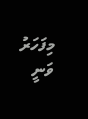މިފަހަރު ވަނީ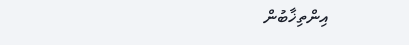އިންތިޚާބުން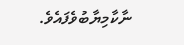ނާކާމިޔާބުވެފައެވެ.